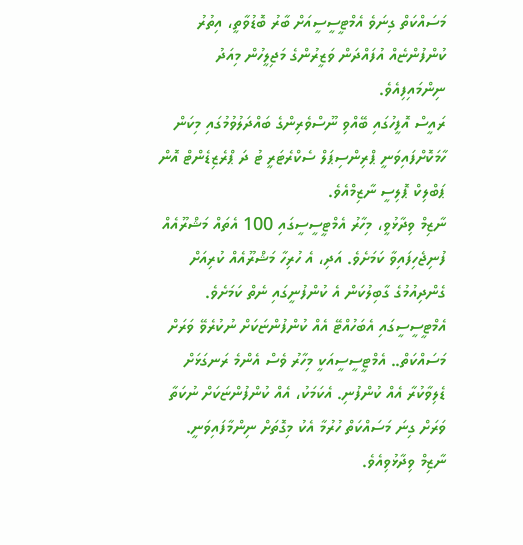މަސައްކަތް ގިނަވެ އެމްޓީސީސީއަށް ބާރު ބޮޑުވާތީ، އިތުރު ކުންފުންޏެއް އުފައްދަން ވަޒީރުންގެ މަޖިލީހުން މިއަދު ނިންމައިފިއެވެ.
ރައީސް އޮފީހުގައި ބޭއްވި ނޫސްވެރިންގެ ބައްދަލުވުމުގައި މިކަން ހާމަކޮށްފައިވަނީ ޕްރިންސިޕަލް ސެކްރެޓަރީ ޓު ދަ ޕްރެޒިޑެންޓް އޮން ޕަބްލިކް ޕޮލިސީ ނާޒިމްއެވެ.
ނާޒިމް ވިދާޅުވީ، މިހާރު އެމްޓީސީސީގައި 100 އެތައް މަޝްރޫއެއް ފުނިޖެހިފައިވާ ކަމަށެވެ. އަދި، އެ ހުރިހާ މަޝްރޫއެއް ކުރިއަށް ގެންދިއުމުގެ ގާބިލުކަން އެ ކުންފުނީގައި ނެތް ކަމަށެވެ.
އެމްޓީސީސީގައި އެބަހުއްޓޭ އެއް ކުންފުންޏަކަށް ނުކުރެވޭ ވަރަށް މަސައްކަތް.. އެމްޓީސީސީއަކީ މިހާރު ވެސް އެންމެ ރަނގަޅަށް ޑެލިވާކުރާ އެއް ކުންފުނި. އެކަމަކު، އެއް ކުންފުންޏަކަށް ނުކަތާ ވަރަށް ގިނަ މަސައްކަތް ހުރުމާ އެކު މިގޮތަށް ނިންމާފައިވަނީ.
ނާޒިމް ވިދާޅުވިއެވެ.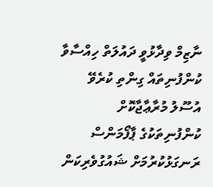ނާޒިމް ވިދާޅުވީ ދައުލަތް ހިއްސާވާ ކުންފުނިތައް ގިންތި ކުރެވޭ އުސޫލު މުރާޢާޖާކޮށް ކުންފުނިތަކުގެ ޕާފޯމަންސް ރަނގަޅުކުރުމަށް ޝައުގުވެރިކަން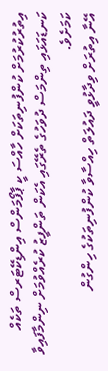އިތުރުކުރުމަށް ކުންފުނިތަކަށް ހާއްސަ ކީ ޕާފޯމަންސް އިންޑިކޭޓަރސް ތަކެއް ކަނޑައަޅައި ތިންމަސް ދުވަހުގެ ތެރޭގައި އެކަން ތަންފީޒު ކުރެއްވުމަށް ނިންމާފައިވާ ކަމަށެވެ.
އޭނާ އިތުރަށް ވިދާޅުވީ ދައުލަތް ހިއްސާވާ ކުންފުނިތަކުގެ ހިންގުން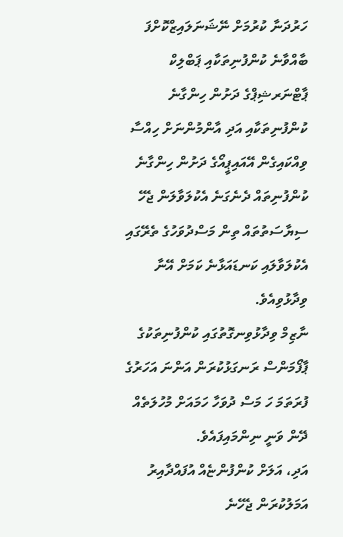ހަރުދަނާ ކުރުމަށް ނޭޝަނަލައިޒްކޮށްފަ ބާއްވާނެ ކުންފުނިތަކާއި ޕަބްލިކް ޕާޓްނަރޝިޕްގެ ދަށުން ހިންގާނެ ކުންފުނިތަކާއި އަދި އާންމުންނަށް ހިއްސާ ވިއްކައިގެން އޭއައިޕީއޯގެ ދަށުން ހިންގާނެ ކުންފުނިތައް ދެނެގަނެ އެކުލަވާލަން ޖެހޭ ސިޔާސަތުތައް ތިން މަސްދުވަހުގެ ތެރޭގައި އެކުލަވާލައި ކަނޑައަޅާނެ ކަމަށް އޭނާ ވިދާޅުވިއެވެ.
ނާޒިމް ވިދާޅުވިނގޮތުގައި ކުންފުނިތަކުގެ ޕާފޯމަންސް ރަނގަޅުކުރަން އަންނަ އަހަރުގެ ފުރަތަމަ ހަ މަސް ދުވަހާ ހަމައަށް މުހުލަތެއް ދޭން ވަނީ ނިންމައިފައެވެ.
އަދި، އަލަށް ކުންފުންޏެއް އުފައްދާއިރު އަމަލުކުރަން ޖެހޭނެ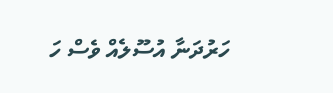ހަރުދަނާ އުސޫލެއް ވެސް ހަ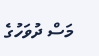މަސް ދުވަހުގެ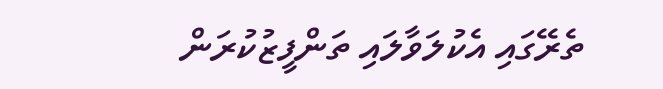ތެރޭގައި އެކުލަވާލައި ތަންފީޒުކުރަން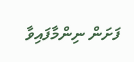ފަށަން ނިންމާފައިވާ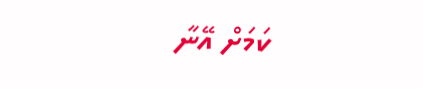ކަމަށް އޭނާ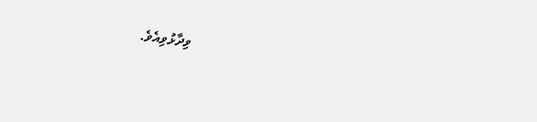ވިދާޅުވިއެވެ.